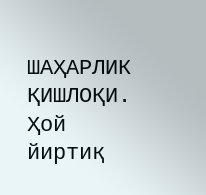ШАҲАРЛИК ҚИШЛОҚИ.
Ҳой йиртиқ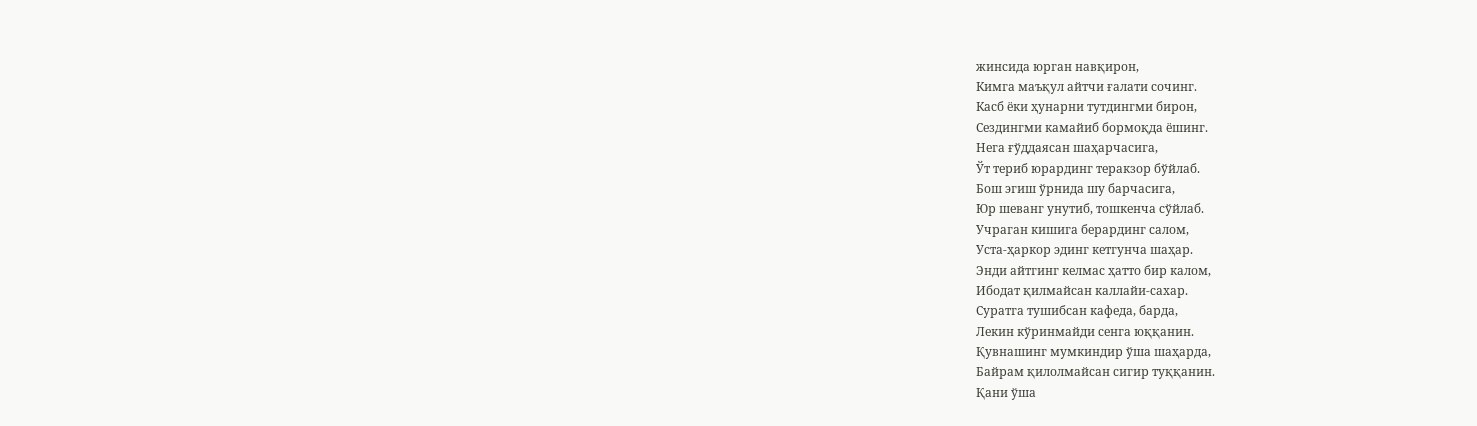жинсида юрган навқирон,
Кимга маъқул айтчи ғалати сочинг.
Касб ёки ҳунарни тутдингми бирон,
Сездингми камайиб бормоқда ёшинг.
Нега ғўддаясан шаҳарчасига,
Ўт териб юрардинг теракзор бўйлаб.
Бош эгиш ўрнида шу барчасига,
Юр шеванг унутиб, тошкенча сўйлаб.
Учраган кишига берардинг салом,
Уста-ҳаркор эдинг кетгунча шаҳар.
Энди айтгинг келмас ҳатто бир калом,
Ибодат қилмайсан каллайи-сахар.
Суратга тушибсан кафеда, барда,
Лекин кўринмайди сенга юққанин.
Қувнашинг мумкиндир ўша шаҳарда,
Байрам қилолмайсан сигир туққанин.
Қани ўша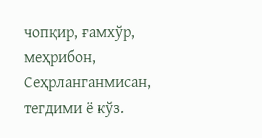чопқир, ғамхўр, меҳрибон,
Сеҳрланганмисан, тегдими ё кўз.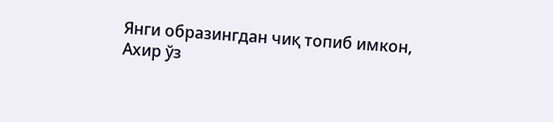Янги образингдан чиқ топиб имкон,
Ахир ўз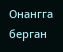Онангга берган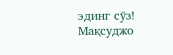эдинг сўз!
Мақсуджо